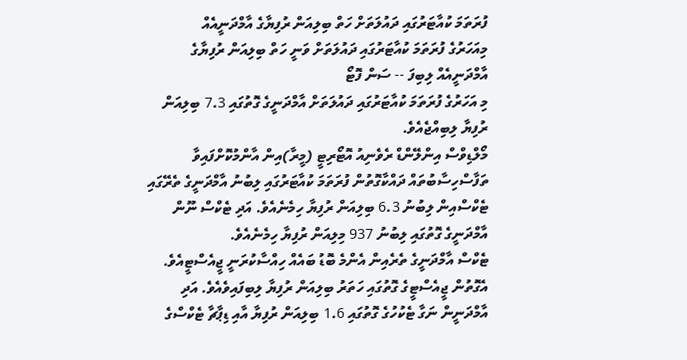ފުރަތަމަ ކުއާޓަރުގައި ދައުލަތަށް ހަތް ބިލިއަން ރުފިޔާގެ އާމްދަނީއެއް
މިއަހަރުގެ ފުރަތަމަ ކުއާޓަރުގައި ދައުލަތަށް ވަނީ ހަތް ބިލިއަން ރުފިޔާގެ އާމްދަނީއެއް ލިބިފަ -- ސަން ފޮޓޯ
މި އަހަރުގެ ފުރަތަމަ ކުއާޓަރުގައި ދައުލަތަށް އާމްދަނީގެ ގޮތުގައި 7.3 ބިލިއަން ރުފިޔާ ލިބިއްޖެއެވެ.
މޯލްޑިވްސް އިންލޭންޑް ރެވެނިއު އޮޓޯރިޓީ (މީރާ)އިން އާންމުކޮށްފައިވާ ތަފާސްހިސާބުތައް ދައްކާގޮތުން ފުރަތަމަ ކުއާޓަރުގައި ލިބުނު އާމްދަނީގެ ތެރޭގައި ޓެކްސްއިން ލިބުނު 6.3 ބިލިއަން ރުފިޔާ ހިމެނެއެވެ. އަދި ޓެކްސް ނޫން އާމްދަނީގެ ގޮތުގައި ލިބުނު 937 މިލިއަން ރުފިޔާ ހިމެނެއެވެ.
ޓެކްސް އާމްދަނީގެ ތެރެއިން އެންމެ ބޮޑު ބައެއް ހިއްސާކުރަނީ ޖީއެސްޓީއެވެ. އެގޮތުން ޖީއެސްޓީގެ ގޮތުގައި ހަތަރު ބިލިއަން ރުފިޔާ ލިބިފައިވެއެވެ. އަދި އާމްދަނީން ނަގާ ޓެކުހުގެ ގޮތުގައި 1.6 ބިލިއަން ރުފިޔާ އާއި ޑިޕާޗާ ޓެކްސްގެ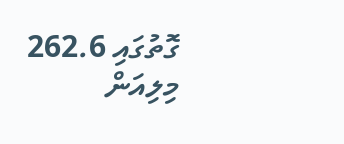ގޮތުގައި 262.6 މިލިއަން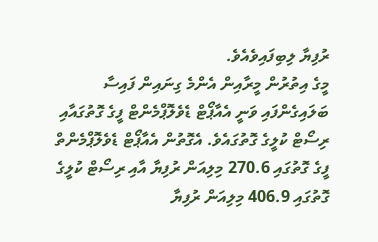ރުފިޔާ ލިބިފައިވެއެވެ.
މީގެ އިތުރުން މީރާއިން އެންމެ ގިނައިން ފައިސާ ބަލައިގެންފައި ވަނީ އެއާޕޯޓް ޑެވެލޮޕްމެންޓް ފީގެ ގޮތުގައާއި ރިސޯޓް ކުލީގެ ގޮތުގައެވެ. އެގޮތުން އެއާޕޯޓް ޑެވެލޮޕްމެންތް ފީގެ ގޮތުގައި 270.6 މިލިއަން ރުފިޔާ އާއި ރިސޯޓް ކުލީގެ ގޮތުގައި 406.9 މިލިއަން ރުފިޔާ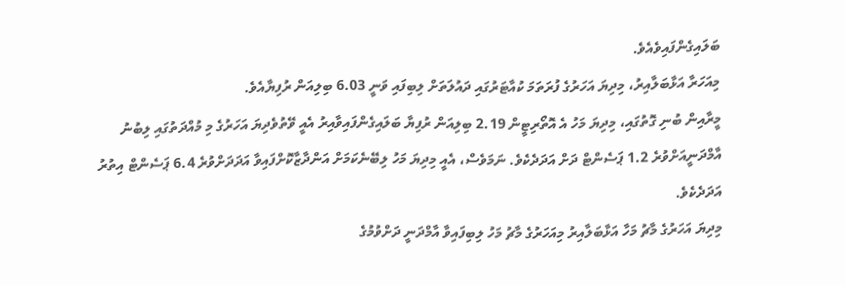ބަލައިގެންފައިވެއެވެ.
މިއަހަރާ އަޅާބަލާއިރު، މިދިޔަ އަހަރުގެ ފުރަތަމަ ކުއާޓަރުގައި ދައުލަތަށް ލިބިފައި ވަނީ 6.03 ބިލިއަން ރުފިޔާއެވެ.
މީރާއިން ބުނި ގޮތުގައި، މިދިޔަ މަހު އެ އޮތޯރިޓީން 2.19 ބިލިއަން ރުފިޔާ ބަލައިގެންފައިވާއިރު އެއީ ވޭތުވެދިޔަ އަހަރުގެ މި މުއްދަތުގައި ލިބުނު އާމްދަނީއަށްވުރެ 1.2 ޕަސެންޓް ދަށް އަދަދެކެވެ. ނަމަވެސް، އެއީ މިދިޔަ މަހު ލިބޭނެކަމަށް އަންދާޒާކޮށްފައިވާ އަދަދަށްވުރެ 6.4 ޕަސެންޓް އިތުރު އަދަދެކެވެ.
މިދިޔަ އަހަރުގެ މާޗު މަހާ އަޅާބަލާއިރު މިއަހަރުގެ މާޗު މަހު ލިބިފައިވާ އާމްދަނީ ދަށްވުމުގެ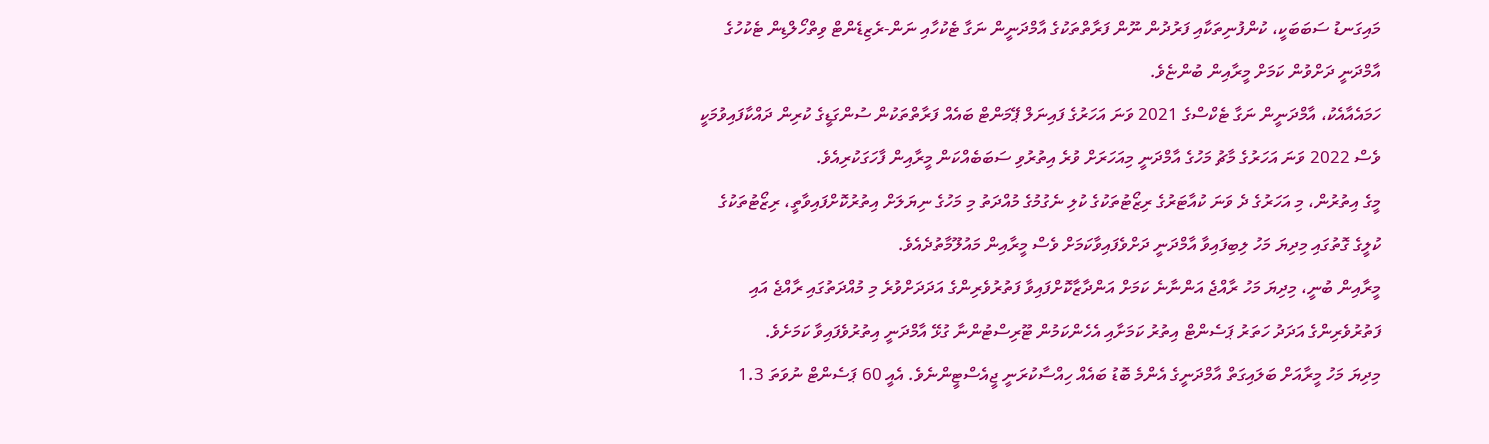މައިގަނޑު ސަބަބަކީ، ކުންފުނިތަކާއި ފަރުދުން ނޫން ފަރާތްތަކުގެ އާމްދަނީން ނަގާ ޓެކުހާއި ނަން-ރެޒިޑެންޓް ވިތްހޯލްޑިން ޓެކުހުގެ އާމްދަނީ ދަށްވުން ކަމަށް މީރާއިން ބުންޏެވެ.
ހަމައެއާއެކު، އާމްދަނީން ނަގާ ޓެކްސްގެ 2021 ވަނަ އަހަރުގެ ފައިނަލް ޕޭމަންޓް ބައެއް ފަރާތްތަކުން ސުންގަޑީގެ ކުރިން ދައްކާފައިވުމަކީ ވެސް 2022 ވަނަ އަހަރުގެ މާޗު މަހުގެ އާމްދަނީ މިއަހަރަށް ވުރެ އިތުރުވި ސަބަބެއްކަން މީރާއިން ފާހަގަކުރިއެވެ.
މީގެ އިތުރުން، މި އަހަރުގެ ދެ ވަނަ ކުއާޓަރުގެ ރިޒޯޓުތަކުގެ ކުލި ނެގުމުގެ މުއްދަތު މި މަހުގެ ނިޔަލަށް އިތުރުކޮށްފައިވާތީ، ރިޒޯޓުތަކުގެ ކުލީގެ ގޮތުގައި މިދިޔަ މަހު ލިބިފައިވާ އާމްދަނީ ދަށްވެފައިވާކަމަށް ވެސް މީރާއިން މައުލޫމާތުދެއެވެ.
މީރާއިން ބުނީ، މިދިޔަ މަހު ރާއްޖެ އަންނާނެ ކަމަށް އަންދާޒާކޮށްފައިވާ ފަތުރުވެރިންގެ އަދަދަށްވުރެ މި މުއްދަތުގައި ރާއްޖެ އައި ފަތުރުވެރިންގެ އަދަދު ހަތަރު ޕަސެންޓް އިތުރު ކަމަށާއި އެހެންކަމުން ޓޫރިސްޓުންނާ ގުޅޭ އާމްދަނީ އިތުރުވެފައިވާ ކަމަށެވެ.
މިދިޔަ މަހު މީރާއަށް ބަލައިގަތް އާމްދަނީގެ އެންމެ ބޮޑު ބައެއް ހިއްސާކުރަނީ ޖީއެސްޓީންނެވެ. އެއީ 60 ޕަސެންޓް ނުވަތަ 1.3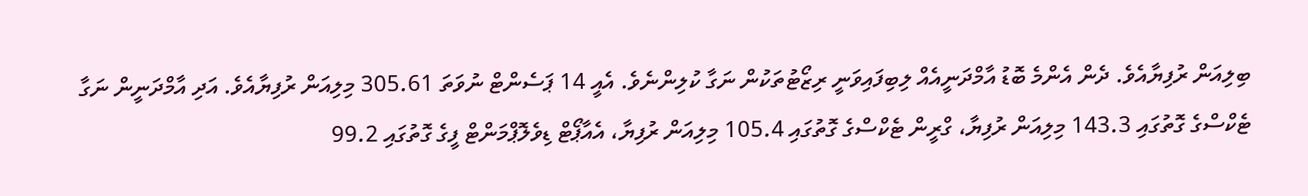ބިލިއަން ރުފިޔާއެވެ. ދެން އެންމެ ބޮޑު އާމްދަނީއެއް ލިބިފައިވަނީ ރިޒޯޓުތަކުން ނަގާ ކުލިންނެވެ. އެއީ 14 ޕަސެންޓް ނުވަތަ 305.61 މިލިއަން ރުފިޔާއެވެ. އަދި އާމްދަނީން ނަގާ ޓެކްސްގެ ގޮތުގައި 143.3 މިލިއަން ރުފިޔާ، ގްރީން ޓެކްސްގެ ގޮތުގައި 105.4 މިލިއަން ރުފިޔާ، އެއާޕޯޓް ޑިވެލޮޕްމަންޓް ފީގެ ގޮތުގައި 99.2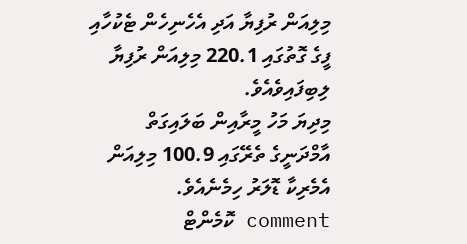މިލިއަން ރުފިޔާ އަދި އެހެނިހެން ޓެކުހާއި ފީގެ ގޮތުގައި 220.1 މިލިއަން ރުފިޔާ ލިބިފައިވެއެވެ.
މިދިޔަ މަހު މީރާއިން ބަލައިގަތް އާމްދަނީގެ ތެރޭގައި 100.9 މިލިއަން އެމެރިކާ ޑޮލަރު ހިމެނެއެވެ.
comment ކޮމެންޓް